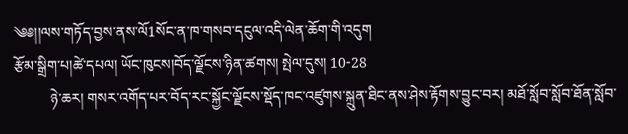༄༅།།ལས་གཏོད་བྱས་ནས་ལོ1སོང་ན་ཁ་གསབ་དངུལ་འདི་ལེན་ཆོག་གི་འདུག
རྩོམ་སྒྲིག་པ།ཚེ་དཔལ། ཡོང་ཁུངས།བོད་ལྗོངས་ཉིན་ཚགས། སྤེལ་དུས། 10-28
          ཉེ་ཆར། གསར་འགོད་པར་བོད་རང་སྐྱོང་ལྗོངས་སྡོད་ཁང་འཛུགས་སྐྲུན་ཐིང་ནས་ཤེས་རྟོགས་བྱུང་བར། མཐོ་སློབ་སློབ་ཐོན་སློབ་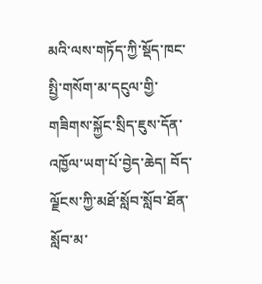མའི་ལས་གཏོད་ཀྱི་སྡོད་ཁང་སྤྱི་གསོག་མ་དངུལ་གྱི་གཟིགས་སྐྱོང་སྲིད་ཇུས་དོན་འཁྱོལ་ཡག་པོ་བྱེད་ཆེད། བོད་ལྗོངས་ཀྱི་མཐོ་སློབ་སློབ་ཐོན་སློབ་མ་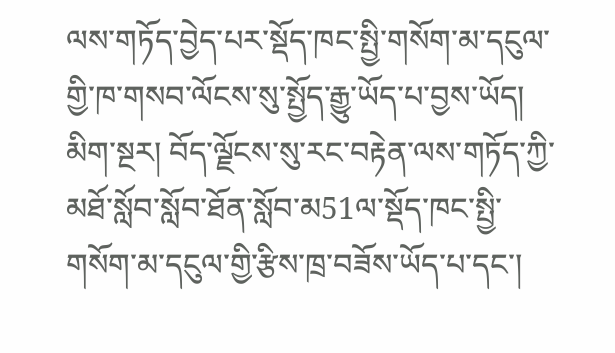ལས་གཏོད་བྱེད་པར་སྡོད་ཁང་སྤྱི་གསོག་མ་དངུལ་གྱི་ཁ་གསབ་ལོངས་སུ་སྤྱོད་རྒྱུ་ཡོད་པ་བྱས་ཡོད། མིག་སྔར། བོད་ལྗོངས་སུ་རང་བརྟེན་ལས་གཏོད་ཀྱི་མཐོ་སློབ་སློབ་ཐོན་སློབ་མ51ལ་སྡོད་ཁང་སྤྱི་གསོག་མ་དངུལ་གྱི་རྩིས་ཁྲ་བཟོས་ཡོད་པ་དང་།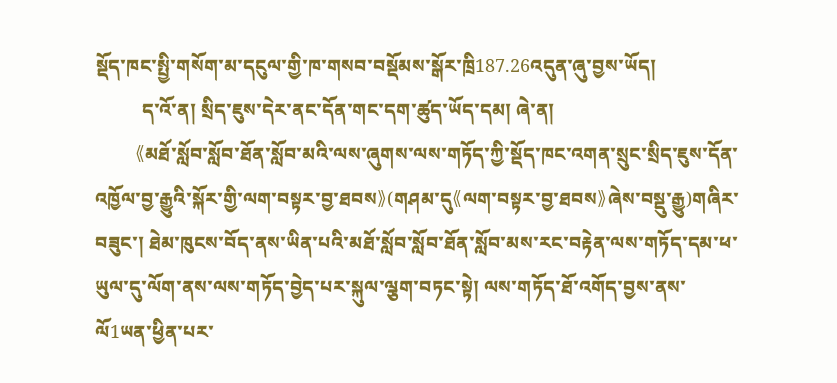སྡོད་ཁང་སྤྱི་གསོག་མ་དངུལ་གྱི་ཁ་གསབ་བསྡོམས་སྒོར་ཁྲི187.26འདུན་ཞུ་བྱས་ཡོད།
          ད་འོ་ན། སྲིད་ཇུས་དེར་ནང་དོན་གང་དག་ཚུད་ཡོད་དམ། ཞེ་ན།
          《མཐོ་སློབ་སློབ་ཐོན་སློབ་མའི་ལས་ཞུགས་ལས་གཏོད་ཀྱི་སྡོད་ཁང་འགན་སྲུང་སྲིད་ཇུས་དོན་འཁྱོལ་བྱ་རྒྱུའི་སྐོར་གྱི་ལག་བསྟར་བྱ་ཐབས》(གཤམ་དུ《ལག་བསྟར་བྱ་ཐབས》ཞེས་བསྡུ་རྒྱུ)གཞིར་བཟུང་། ཐེམ་ཁུངས་བོད་ནས་ཡིན་པའི་མཐོ་སློབ་སློབ་ཐོན་སློབ་མས་རང་བརྟེན་ལས་གཏོད་དམ་ཕ་ཡུལ་དུ་ལོག་ནས་ལས་གཏོད་བྱེད་པར་སྐུལ་ལྕག་བཏང་སྟེ། ལས་གཏོད་ཐོ་འགོད་བྱས་ནས་ལོ1ཡན་ཕྱིན་པར་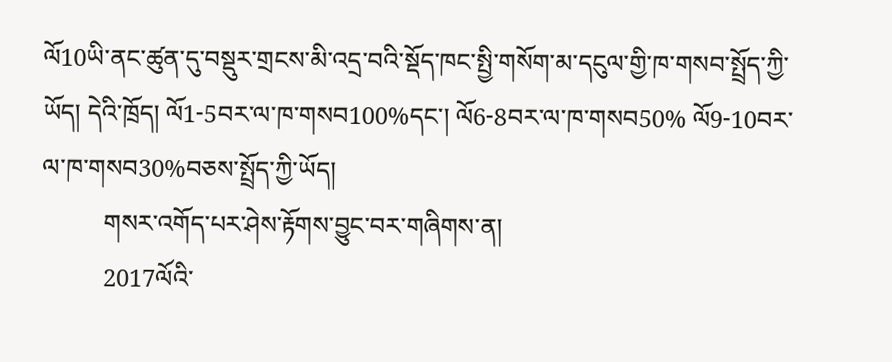ལོ10ཡི་ནང་ཚུན་དུ་བསྡུར་གྲངས་མི་འདྲ་བའི་སྡོད་ཁང་སྤྱི་གསོག་མ་དངུལ་གྱི་ཁ་གསབ་སྤྲོད་ཀྱི་ཡོད། དེའི་ཁྲོད། ལོ1-5བར་ལ་ཁ་གསབ100%དང་། ལོ6-8བར་ལ་ཁ་གསབ50% ལོ9-10བར་ལ་ཁ་གསབ30%བཅས་སྤྲོད་ཀྱི་ཡོད།
          གསར་འགོད་པར་ཤེས་རྟོགས་བྱུང་བར་གཞིགས་ན།
          2017ལོའི་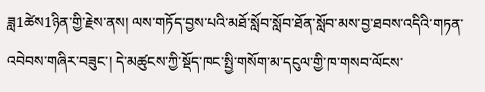ཟླ1ཚེས1ཉིན་གྱི་རྗེས་ནས། ལས་གཏོད་བྱས་པའི་མཐོ་སློབ་སློབ་ཐོན་སློབ་མས་བྱ་ཐབས་འདིའི་གཏན་འབེབས་གཞིར་བཟུང་། དེ་མཚུངས་ཀྱི་སྡོད་ཁང་སྤྱི་གསོག་མ་དངུལ་གྱི་ཁ་གསབ་ལོངས་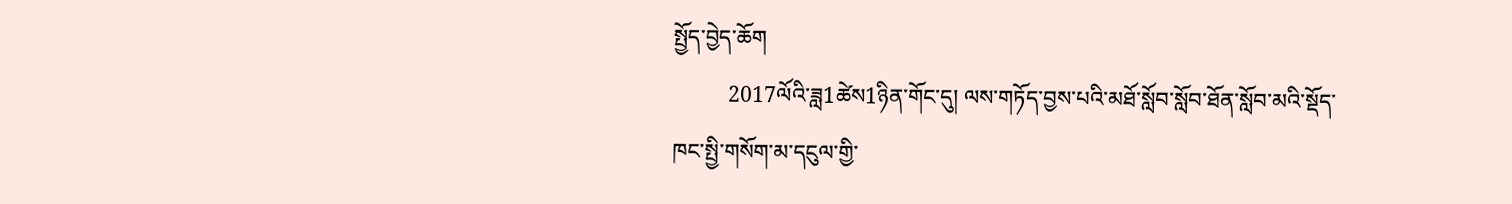སྤྱོད་བྱེད་ཆོག
          2017ལོའི་ཟླ1ཚེས1ཉིན་གོང་དུ། ལས་གཏོད་བྱས་པའི་མཐོ་སློབ་སློབ་ཐོན་སློབ་མའི་སྡོད་ཁང་སྤྱི་གསོག་མ་དངུལ་གྱི་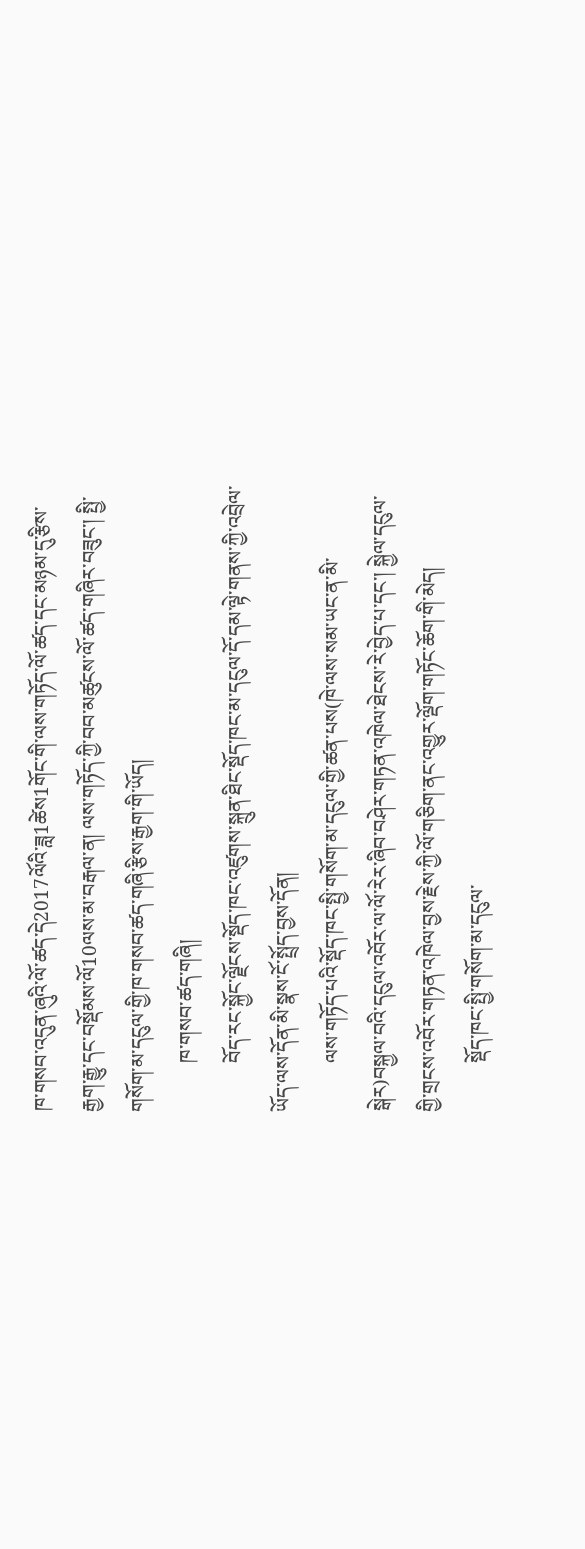ཁ་གསབ་འདུན་ཞུའི་ལོ་ཚད་དེ2017ལོའི་ཟླ1ཚེས1གོང་གི་ལས་གཏོད་ལོ་ཚད་དང་མཉམ་དུ་རྩིས་རྒྱག་རྒྱུ་དང་བསྡོམས་ལོ10ལས་མ་བརྒལ་ན། ལས་གཏོད་ཀྱི་བབ་མཚུངས་ལོ་ཚད་གཞིར་བཟུང་། སྤྱི་གསོག་མ་དངུལ་གྱི་ཁ་གསབ་ཚད་གཞི་རྩིས་རྒྱག་གི་ཡོད།
          ཁ་གསབ་ཚད་གཞི།
          བོད་རང་སྐྱོང་ལྗོངས་སྡོད་ཁང་འཛུགས་སྐྲུན་ཐིང་སྡོད་ཁང་མ་དངུལ་དོ་དམ་ལྟེ་གནས་ཀྱི་འབྲེལ་ཡོད་ལས་དོན་མི་སྣས་ངོ་སྤྲོད་བྱས་དོན།
          ལས་གཏོད་པའི་སྡོད་ཁང་སྤྱི་གསོག་མ་དངུལ་གྱི་ཚན་པས(ཁེ་ལས་སམ་ཡང་ན་མི་སྒེར)བསྐྱལ་བའི་དངུལ་འབོར་ལ་ལོ་རེར་ཞིབ་བཤེར་གཏན་འཁེལ་ཐེངས་རེ་བྱེད་པ་དང་། སྐྱེལ་དངུལ་གྱི་གྲངས་འབོར་གཏན་འཁེལ་བྱས་རྗེས་ཀྱི་ལོ་གཅིག་ནང་འགྱུར་ལྡོག་གཏོང་ཆོག་གི་མེད།
          སྡོད་ཁང་སྤྱི་གསོག་མ་དངུལ་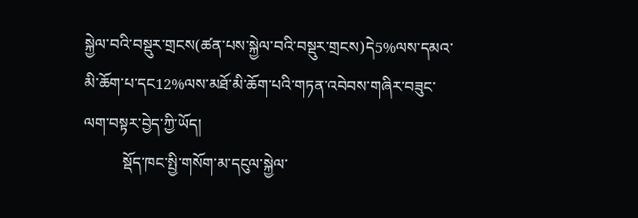སྐྱེལ་བའི་བསྡུར་གྲངས(ཚན་པས་སྐྱེལ་བའི་བསྡུར་གྲངས)དེ5%ལས་དམའ་མི་ཆོག་པ་དང12%ལས་མཐོ་མི་ཆོག་པའི་གཏན་འབེབས་གཞིར་བཟུང་ལག་བསྟར་བྱེད་ཀྱི་ཡོད།
          སྡོད་ཁང་སྤྱི་གསོག་མ་དངུལ་སྐྱེལ་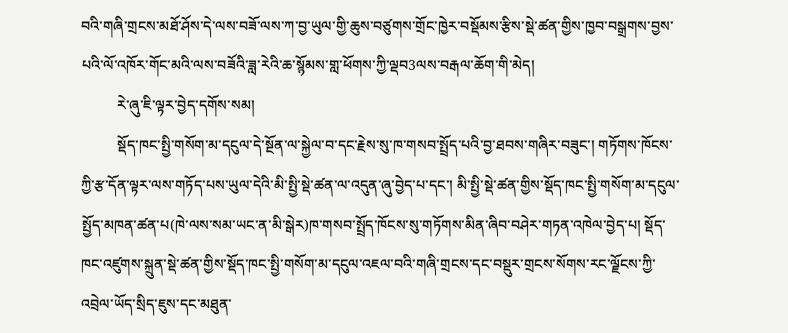བའི་གཞི་གྲངས་མཐོ་ཤོས་དེ་ལས་བཟོ་ལས་ཀ་བྱ་ཡུལ་གྱི་ཆུས་བཙུགས་གྲོང་ཁྱེར་བསྡོམས་རྩིས་སྡེ་ཚན་གྱིས་ཁྱབ་བསྒྲགས་བྱས་པའི་ལོ་འཁོར་གོང་མའི་ལས་བཟོའི་ཟླ་རེའི་ཆ་སྙོམས་གླ་ཕོགས་ཀྱི་ལྡབ3ལས་བརྒལ་ཆོག་གི་མེད།
          རེ་ཞུ་ཇི་ལྟར་བྱེད་དགོས་སམ།
          སྡོད་ཁང་སྤྱི་གསོག་མ་དངུལ་དེ་སྔོན་ལ་སྐྱེལ་བ་དང་རྗེས་སུ་ཁ་གསབ་སྤྲོད་པའི་བྱ་ཐབས་གཞིར་བཟུང་། གཏོགས་ཁོངས་ཀྱི་རྩ་དོན་ལྟར་ལས་གཏོད་པས་ཡུལ་དེའི་མི་སྤྱི་སྡེ་ཚན་ལ་འདུན་ཞུ་བྱེད་པ་དང་། མི་སྤྱི་སྡེ་ཚན་གྱིས་སྡོད་ཁང་སྤྱི་གསོག་མ་དངུལ་སྤྱོད་མཁན་ཚན་པ(ཁེ་ལས་སམ་ཡང་ན་མི་སྒེར)ཁ་གསབ་སྤྲོད་ཁོངས་སུ་གཏོགས་མིན་ཞིབ་བཤེར་གཏན་འཁེལ་བྱེད་པ། སྡོད་ཁང་འཛུགས་སྐྲུན་སྡེ་ཚན་གྱིས་སྡོད་ཁང་སྤྱི་གསོག་མ་དངུལ་འཇལ་བའི་གཞི་གྲངས་དང་བསྡུར་གྲངས་སོགས་རང་ལྗོངས་ཀྱི་འབྲེལ་ཡོད་སྲིད་ཇུས་དང་མཐུན་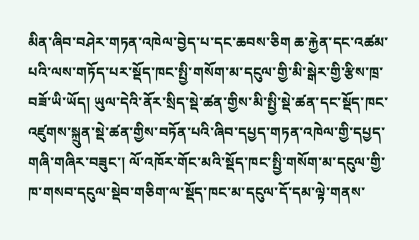མིན་ཞིབ་བཤེར་གཏན་འཁེལ་བྱེད་པ་དང་ཆབས་ཅིག ཆ་རྐྱེན་དང་འཚམ་པའི་ལས་གཏོད་པར་སྡོད་ཁང་སྤྱི་གསོག་མ་དངུལ་གྱི་མི་སྒེར་གྱི་རྩིས་ཁྲ་བཟོ་ཡི་ཡོད། ཡུལ་དེའི་ནོར་སྲིད་སྡེ་ཚན་གྱིས་མི་སྤྱི་སྡེ་ཚན་དང་སྡོད་ཁང་འཛུགས་སྐྲུན་སྡེ་ཚན་གྱིས་བཏོན་པའི་ཞིབ་དཔྱད་གཏན་འཁེལ་གྱི་དཔྱད་གཞི་གཞིར་བཟུང་། ལོ་འཁོར་གོང་མའི་སྡོད་ཁང་སྤྱི་གསོག་མ་དངུལ་གྱི་ཁ་གསབ་དངུལ་སྡེབ་གཅིག་ལ་སྡོད་ཁང་མ་དངུལ་དོ་དམ་ལྟེ་གནས་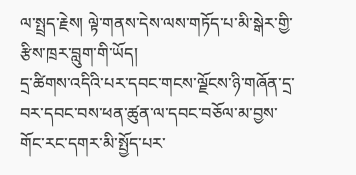ལ་སྤྲད་རྗེས། ལྟེ་གནས་དེས་ལས་གཏོད་པ་མི་སྒེར་གྱི་རྩིས་ཁྲར་བླུག་གི་ཡོད།
དྲ་ཚིགས་འདིའི་པར་དབང་གངས་ལྗོངས་ཉི་གཞོན་དྲ་བར་དབང་བས་ཕན་ཚུན་ལ་དབང་བཅོལ་མ་བྱས་གོང་རང་དགར་མི་སྤྱོད་པར་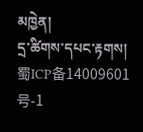མཁྱེན།
དྲ་ཚིགས་དཔང་རྟགས། 蜀ICP备14009601号-1